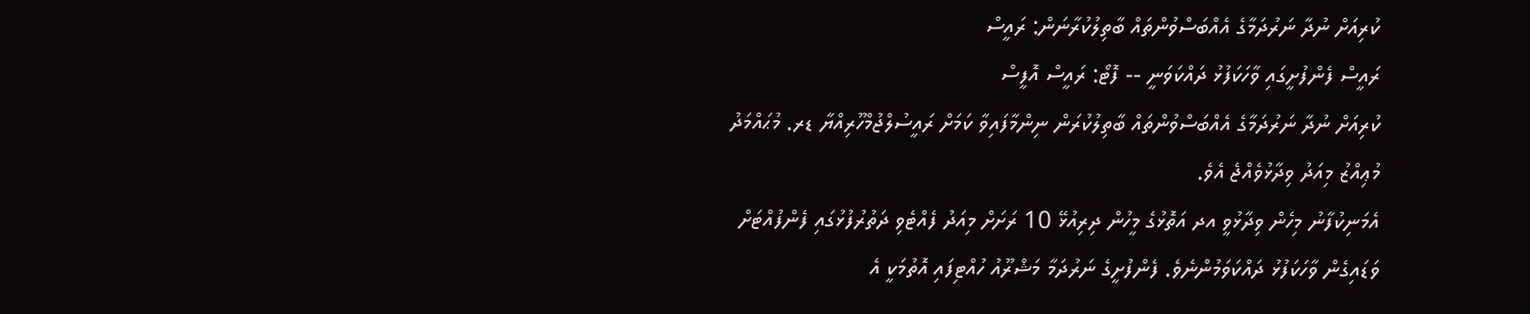ކުރިއަށް ނުދާ ނަރުދަމާގެ އެއްބަސްވުންތައް ބާތިލުކުރާނަން: ރައީސް
ރައީސް ފެންފުށީގައި ވާހަކަފުޅު ދައްކަވަނީ -- ފޮޓޯ: ރައީސް އޮފީސް
ކުރިއަށް ނުދާ ނަރުދަމާގެ އެއްބަސްވުންތައް ބާތިލުކުރަން ނިންމާފައިވާ ކަމަށް ރައީސުލްޖުމްހޫރިއްޔާ ޑރ. މުޙައްމަދު މުޢިއްޒު މިއަދު ވިދާޅުވެއްޖެ އެވެ.
އެމަނިކުފާނު މިހެން ވިދާޅުވީ އދ އަތޮޅުގެ މީހުން ދިރިއުޅޭ 10 ރަށަށް މިއަދު ފެއްޓެވި ދަތުރުފުޅުގައި ފެންފުއްޓަށް ވަޑައިގެން ވާހަކަފުޅު ދައްކަވަމުންނެވެ. ފެންފުށީގެ ނަރުދަމާ މަޝްރޫއު ހުއްޓިފައި އޮތުމަކީ އެ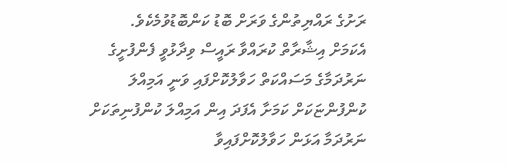ރަށުގެ ރައްޔިތުންގެ ވަރަށް ބޮޑު ކަންބޮޑުވުމެކެވެ.
އެކަމަށް އިޝާރާތް ކުރައްވާ ރައީސް ވިދާޅުވީ ފެންފުށީގެ ނަރުދަމާގެ މަސައްކަތް ހަވާލުކޮށްފައި ވަނީ އަމިއްލަ ކުންފުންޏަކަށް ކަމަށާ އެފަދަ އިން އަމިއްލަ ކުންފުނިތަކަށް ނަރުދަމާ އަޅަން ހަވާލުކޮށްފައިވާ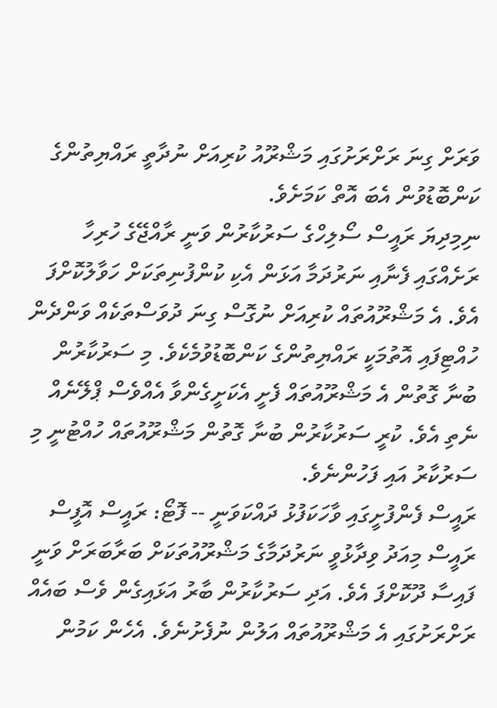ވަރަށް ގިނަ ރަށްރަށުގައި މަޝްރޫއު ކުރިއަށް ނުދާތީ ރައްޔިތުންގެ ކަންބޮޑުވުން އެބަ އޮތް ކަމަށެވެ.
ނިމިދިޔަ ރައީސް ސޯލިހްގެ ސަރުކާރުން ވަނީ ރާއްޖޭގެ ހުރިހާ ރަށެއްގައި ފެނާއި ނަރުދަމާ އަޅަން އެކި ކުންފުނިތަކަށް ހަވާލުކޮށްފަ އެވެ. އެ މަޝްރޫއުތައް ކުރިއަށް ނުގޮސް ގިނަ ދުވަސްތަކެއް ވަންދެން ހުއްޓިފައި އޮތުމަކީ ރައްޔިތުންގެ ކަންބޮޑުވުމެކެވެ. މި ސަރުކާރުން ބުނާ ގޮތުން އެ މަޝްރޫއުތައް ފެށީ އެކަށީގެންވާ އެއްވެސް ޕްލޭނެއް ނެތި އެވެ. ކުރީ ސަރުކާރުން ބުނާ ގޮތުން މަޝްރޫއުތައް ހުއްޓުނީ މި ސަރުކާރު އައި ފަހުންނެވެ.
ރައީސް ފެންފުށީގައި ވާހަކަފުޅު ދައްކަވަނީ -- ފޮޓޯ: ރައީސް އޮފީސް
ރައީސް މިއަދު ވިދާޅުވީ ނަރުދަމާގެ މަޝްރޫއުތަކަށް ބަރާބަރަށް ވަނީ ފައިސާ ދޫކޮށްފަ އެވެ. އަދި ސަރުކާރުން ބާރު އަޅައިގެން ވެސް ބައެއް ރަށްރަށުގައި އެ މަޝްރޫއުތައް އަލުން ނުފެށުނެވެ. އެހެން ކަމުން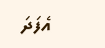އެފަދަ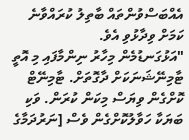އެއްބަސްވުންތައް ބާތިލު ކުރައްވާނެ ކަމަށް ވިދާޅުވި އެވެ.
"އަޅުގަނޑުމެން މިހާރު ނިންމާފައި މި އޮތީ ޓާމިނޭޝަނަކަށް ދާގޮތަށް. ޓާމިނޭޓް ކޮށްގެން ވިޔަސް މިކަން ކުރަން. ވަކި ބަޔަކާ ހަވާލުކޮށްގެން ވެސް [ނަރުދަމާގެ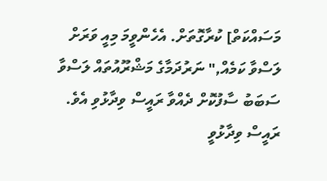މަސައްކަތް] ކުރާގޮތަށް. އެހެންވީމަ މިއީ ވަރަށް ލަސްވާ ކަމެއް," ނަރުދަމާގެ މަޝްރޫއުތައް ލަސްވާ ސަބަބު ސާފުކޮށް ދެއްވާ ރައީސް ވިދާޅުވި އެވެ.
ރައީސް ވިދާޅުވީ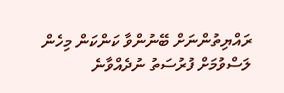ރައްޔިތުންނަށް ބޭނުންވާ ކަންކަން މިހެން ލަސްވުމަށް ފުރުސަތު ނުދެއްވާނެ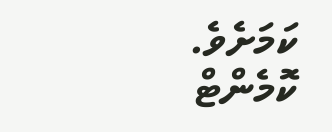ކަމަށެވެ.
ކޮމެންޓް